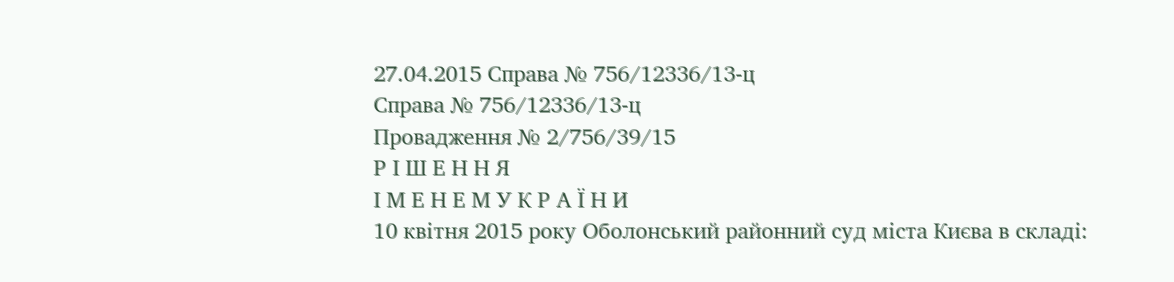27.04.2015 Справа № 756/12336/13-ц
Справа № 756/12336/13-ц
Провадження № 2/756/39/15
Р І Ш Е Н Н Я
І М Е Н Е М У К Р А Ї Н И
10 квітня 2015 року Оболонський районний суд міста Києва в складі: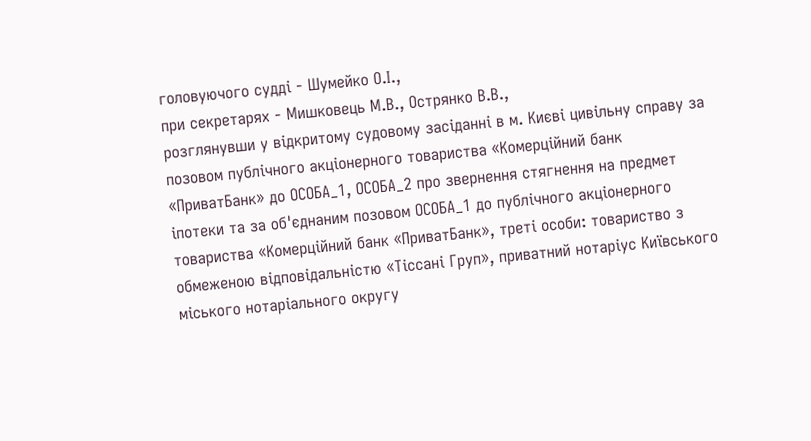головуючого судді - Шумейко О.І.,
при секретарях - Мишковець М.В., Острянко В.В.,
розглянувши у відкритому судовому засіданні в м. Києві цивільну справу за позовом публічного акціонерного товариства «Комерційний банк «ПриватБанк» до ОСОБА_1, ОСОБА_2 про звернення стягнення на предмет іпотеки та за об'єднаним позовом ОСОБА_1 до публічного акціонерного товариства «Комерційний банк «ПриватБанк», треті особи: товариство з обмеженою відповідальністю «Тіссані Груп», приватний нотаріус Київського міського нотаріального округу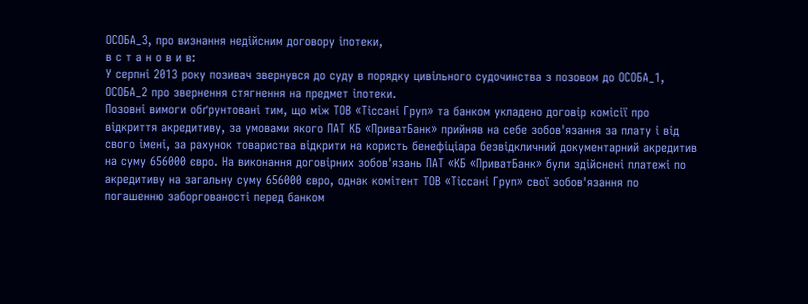ОСОБА_3, про визнання недійсним договору іпотеки,
в с т а н о в и в:
У серпні 2013 року позивач звернувся до суду в порядку цивільного судочинства з позовом до ОСОБА_1, ОСОБА_2 про звернення стягнення на предмет іпотеки.
Позовні вимоги обґрунтовані тим, що між ТОВ «Тіссані Груп» та банком укладено договір комісії про відкриття акредитиву, за умовами якого ПАТ КБ «ПриватБанк» прийняв на себе зобов'язання за плату і від свого імені, за рахунок товариства відкрити на користь бенефіціара безвідкличний документарний акредитив на суму 656000 євро. На виконання договірних зобов'язань ПАТ «КБ «ПриватБанк» були здійснені платежі по акредитиву на загальну суму 656000 євро, однак комітент ТОВ «Тіссані Груп» свої зобов'язання по погашенню заборгованості перед банком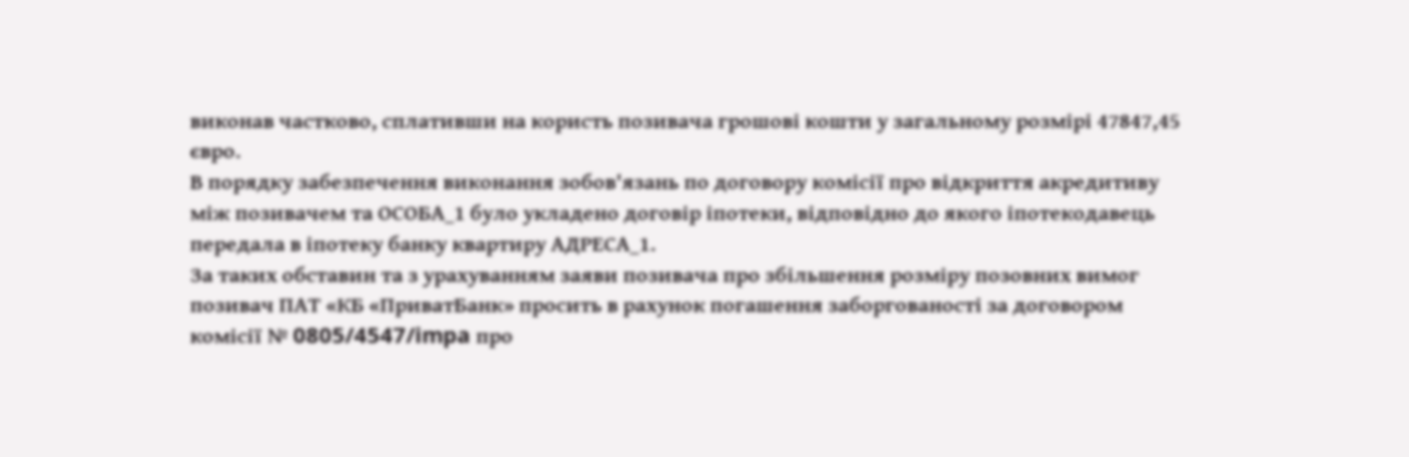виконав частково, сплативши на користь позивача грошові кошти у загальному розмірі 47847,45 євро.
В порядку забезпечення виконання зобов'язань по договору комісії про відкриття акредитиву між позивачем та ОСОБА_1 було укладено договір іпотеки, відповідно до якого іпотекодавець передала в іпотеку банку квартиру АДРЕСА_1.
За таких обставин та з урахуванням заяви позивача про збільшення розміру позовних вимог позивач ПАТ «КБ «ПриватБанк» просить в рахунок погашення заборгованості за договором комісії № 0805/4547/impa про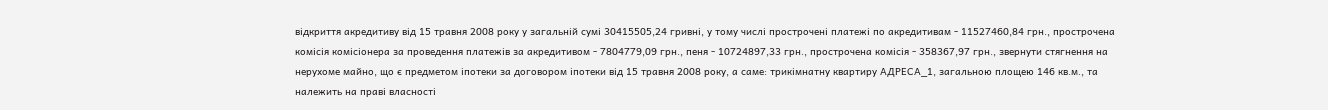відкриття акредитиву від 15 травня 2008 року у загальній сумі 30415505,24 гривні, у тому числі прострочені платежі по акредитивам - 11527460,84 грн., прострочена комісія комісіонера за проведення платежів за акредитивом - 7804779,09 грн., пеня - 10724897,33 грн., прострочена комісія - 358367,97 грн., звернути стягнення на нерухоме майно, що є предметом іпотеки за договором іпотеки від 15 травня 2008 року, а саме: трикімнатну квартиру АДРЕСА_1, загальною площею 146 кв.м., та належить на праві власності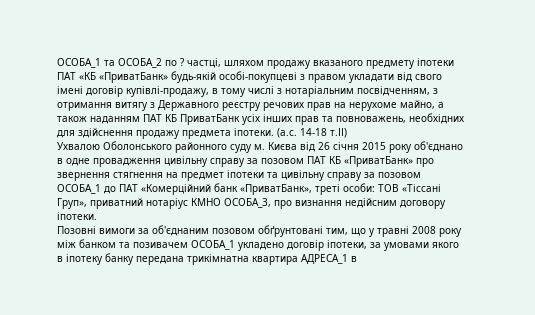ОСОБА_1 та ОСОБА_2 по ? частці, шляхом продажу вказаного предмету іпотеки ПАТ «КБ «ПриватБанк» будь-якій особі-покупцеві з правом укладати від свого імені договір купівлі-продажу, в тому числі з нотаріальним посвідченням, з отримання витягу з Державного реєстру речових прав на нерухоме майно, а також наданням ПАТ КБ ПриватБанк усіх інших прав та повноважень, необхідних для здійснення продажу предмета іпотеки. (а.с. 14-18 т.ІІ)
Ухвалою Оболонського районного суду м. Києва від 26 січня 2015 року об'єднано в одне провадження цивільну справу за позовом ПАТ КБ «ПриватБанк» про звернення стягнення на предмет іпотеки та цивільну справу за позовом ОСОБА_1 до ПАТ «Комерційний банк «ПриватБанк», треті особи: ТОВ «Тіссані Груп», приватний нотаріус КМНО ОСОБА_3, про визнання недійсним договору іпотеки.
Позовні вимоги за об'єднаним позовом обґрунтовані тим, що у травні 2008 року між банком та позивачем ОСОБА_1 укладено договір іпотеки, за умовами якого в іпотеку банку передана трикімнатна квартира АДРЕСА_1 в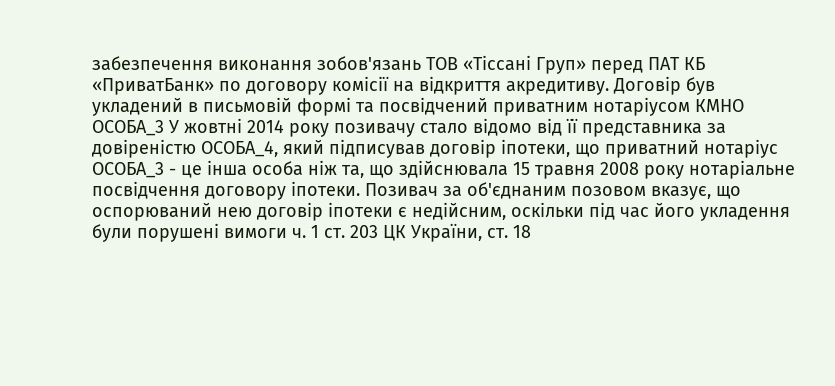забезпечення виконання зобов'язань ТОВ «Тіссані Груп» перед ПАТ КБ «ПриватБанк» по договору комісії на відкриття акредитиву. Договір був укладений в письмовій формі та посвідчений приватним нотаріусом КМНО ОСОБА_3 У жовтні 2014 року позивачу стало відомо від її представника за довіреністю ОСОБА_4, який підписував договір іпотеки, що приватний нотаріус ОСОБА_3 - це інша особа ніж та, що здійснювала 15 травня 2008 року нотаріальне посвідчення договору іпотеки. Позивач за об'єднаним позовом вказує, що оспорюваний нею договір іпотеки є недійсним, оскільки під час його укладення були порушені вимоги ч. 1 ст. 203 ЦК України, ст. 18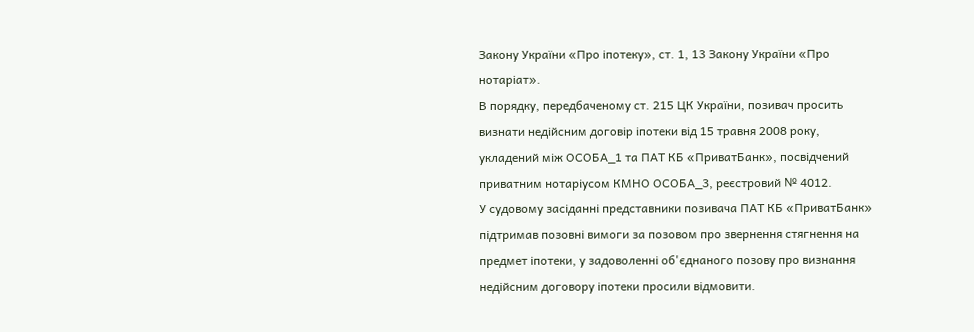Закону України «Про іпотеку», ст. 1, 13 Закону України «Про нотаріат».
В порядку, передбаченому ст. 215 ЦК України, позивач просить визнати недійсним договір іпотеки від 15 травня 2008 року, укладений між ОСОБА_1 та ПАТ КБ «ПриватБанк», посвідчений приватним нотаріусом КМНО ОСОБА_3, реєстровий № 4012.
У судовому засіданні представники позивача ПАТ КБ «ПриватБанк» підтримав позовні вимоги за позовом про звернення стягнення на предмет іпотеки, у задоволенні об'єднаного позову про визнання недійсним договору іпотеки просили відмовити.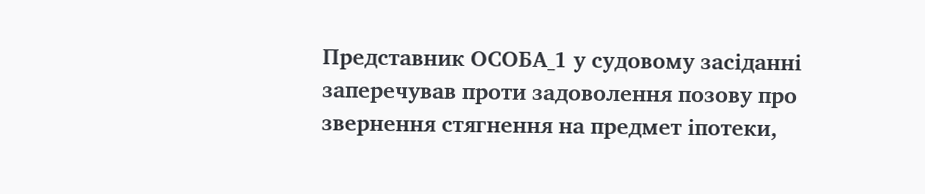Представник ОСОБА_1 у судовому засіданні заперечував проти задоволення позову про звернення стягнення на предмет іпотеки,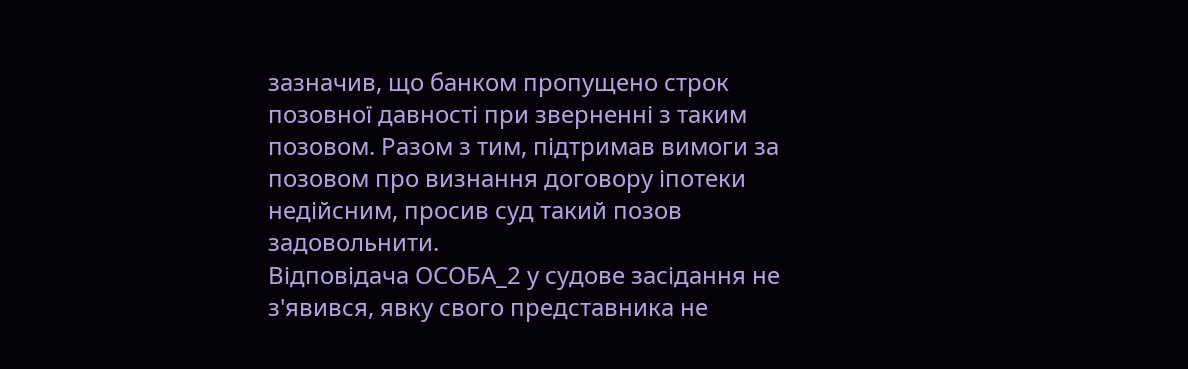зазначив, що банком пропущено строк позовної давності при зверненні з таким позовом. Разом з тим, підтримав вимоги за позовом про визнання договору іпотеки недійсним, просив суд такий позов задовольнити.
Відповідача ОСОБА_2 у судове засідання не з'явився, явку свого представника не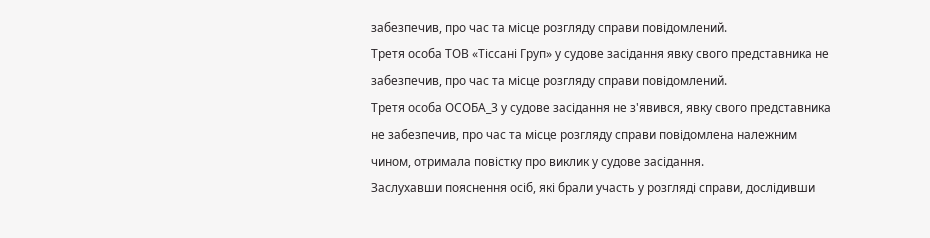забезпечив, про час та місце розгляду справи повідомлений.
Третя особа ТОВ «Тіссані Груп» у судове засідання явку свого представника не забезпечив, про час та місце розгляду справи повідомлений.
Третя особа ОСОБА_3 у судове засідання не з'явився, явку свого представника не забезпечив, про час та місце розгляду справи повідомлена належним чином, отримала повістку про виклик у судове засідання.
Заслухавши пояснення осіб, які брали участь у розгляді справи, дослідивши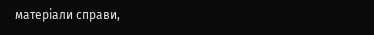матеріали справи,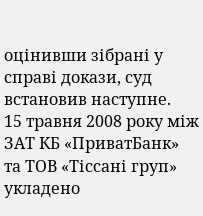оцінивши зібрані у справі докази, суд встановив наступне.
15 травня 2008 року між ЗАТ КБ «ПриватБанк» та ТОВ «Тіссані груп» укладено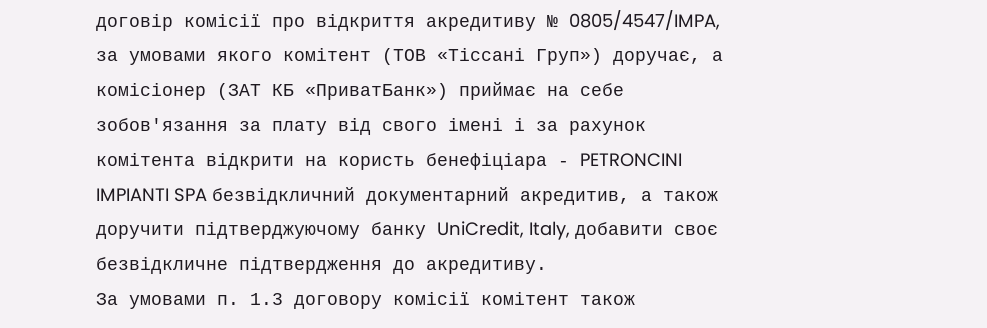договір комісії про відкриття акредитиву № 0805/4547/IMPA, за умовами якого комітент (ТОВ «Тіссані Груп») доручає, а комісіонер (ЗАТ КБ «ПриватБанк») приймає на себе зобов'язання за плату від свого імені і за рахунок комітента відкрити на користь бенефіціара - PETRONCINI IMPIANTI SPA безвідкличний документарний акредитив, а також доручити підтверджуючому банку UniCredit, Italy, добавити своє безвідкличне підтвердження до акредитиву.
За умовами п. 1.3 договору комісії комітент також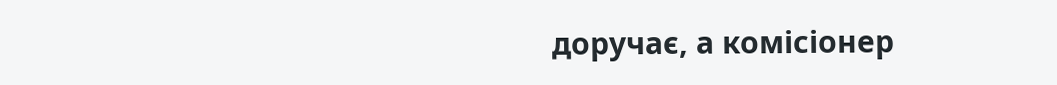доручає, а комісіонер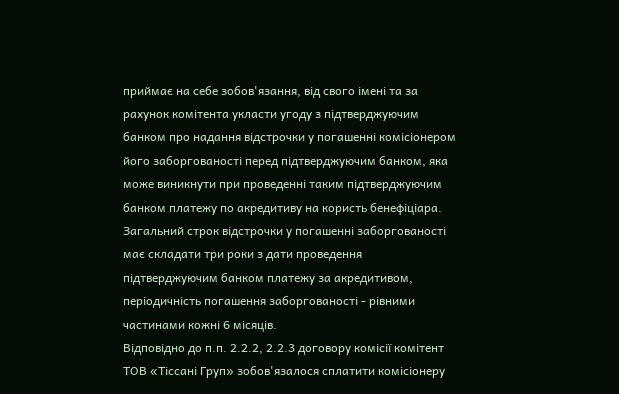приймає на себе зобов'язання, від свого імені та за рахунок комітента укласти угоду з підтверджуючим банком про надання відстрочки у погашенні комісіонером його заборгованості перед підтверджуючим банком, яка може виникнути при проведенні таким підтверджуючим банком платежу по акредитиву на користь бенефіціара. Загальний строк відстрочки у погашенні заборгованості має складати три роки з дати проведення підтверджуючим банком платежу за акредитивом, періодичність погашення заборгованості - рівними частинами кожні 6 місяців.
Відповідно до п.п. 2.2.2, 2.2.3 договору комісії комітент ТОВ «Тіссані Груп» зобов'язалося сплатити комісіонеру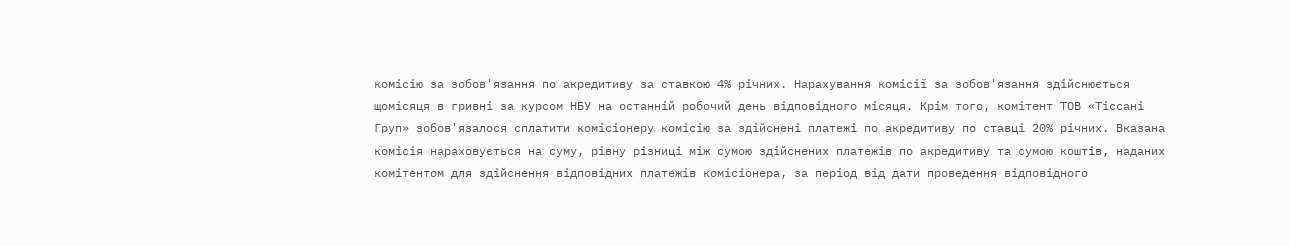комісію за зобов'язання по акредитиву за ставкою 4% річних. Нарахування комісії за зобов'язання здійснюється щомісяця в гривні за курсом НБУ на останній робочий день відповідного місяця. Крім того, комітент ТОВ «Тіссані Груп» зобов'язалося сплатити комісіонеру комісію за здійснені платежі по акредитиву по ставці 20% річних. Вказана комісія нараховується на суму, рівну різниці між сумою здійснених платежів по акредитиву та сумою коштів, наданих комітентом для здійснення відповідних платежів комісіонера, за період від дати проведення відповідного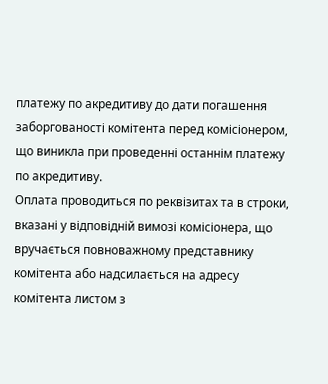платежу по акредитиву до дати погашення заборгованості комітента перед комісіонером, що виникла при проведенні останнім платежу по акредитиву.
Оплата проводиться по реквізитах та в строки, вказані у відповідній вимозі комісіонера, що вручається повноважному представнику комітента або надсилається на адресу комітента листом з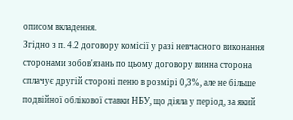описом вкладення.
Згідно з п. 4.2 договору комісії у разі невчасного виконання сторонами зобов'язань по цьому договору винна сторона сплачує другій стороні пеню в розмірі 0,3%, але не більше подвійної облікової ставки НБУ, що діяла у період, за який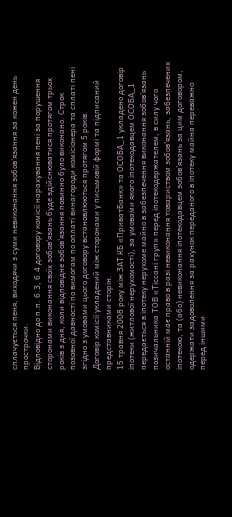сплачується пеня, виходячи з суми невиконання зобов'язання за кожен день прострочки.
Відповідно до п.п. 6.3, 6.4 договору комісії нарахування пені за порушення сторонами виконання своїх зобов'язань буде здійснюватися протягом трьох років з дня, коли відповідне зобов'язання повинно було виконано. Строк позовної давності по вимогам по оплаті винагороди комісіонера та сплаті пені згідно з умовами цього договору встановлюються протягом 5 років.
Договір комісії укладений між сторонами у письмовій формі та підписаний представниками сторін.
15 травня 2008 року між ЗАТ КБ «ПриватБанк» та ОСОБА_1 укладено договір іпотеки (житлової нерухомості), за умовами якого іпотекодавцем ОСОБА_1 передається в іпотеку нерухоме майно в забезпечення виконання зобов'язань позичальника ТОВ «Тіссані груп» перед іпотекодержателем, в силу чого останній має право в разі невиконання товариством зобов'язань, забезпечених іпотекою, та (або) невиконання іпотекодавцем зобов'язань за цим договором, одержати задоволення за рахунок переданого в іпотеку майна переважно перед іншими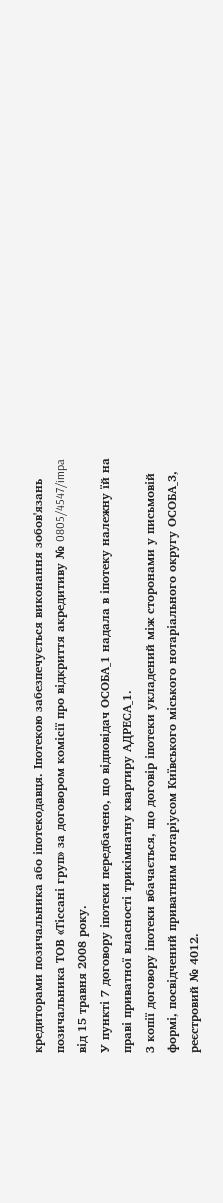кредиторами позичальника або іпотекодавця. Іпотекою забезпечується виконання зобов'язань позичальника ТОВ «Тіссані груп» за договором комісії про відкриття акредитиву № 0805/4547/impa від 15 травня 2008 року.
У пункті 7 договору іпотеки передбачено, що відповідач ОСОБА_1 надала в іпотеку належну їй на праві приватної власності трикімнатну квартиру АДРЕСА_1.
З копії договору іпотеки вбачається, що договір іпотеки укладений між сторонами у письмовій формі, посвідчений приватним нотаріусом Київського міського нотаріального округу ОСОБА_3, реєстровий № 4012.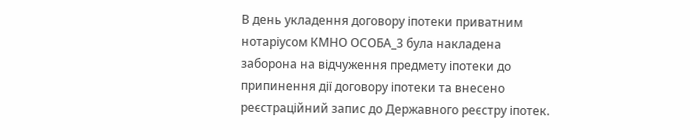В день укладення договору іпотеки приватним нотаріусом КМНО ОСОБА_3 була накладена заборона на відчуження предмету іпотеки до припинення дії договору іпотеки та внесено реєстраційний запис до Державного реєстру іпотек.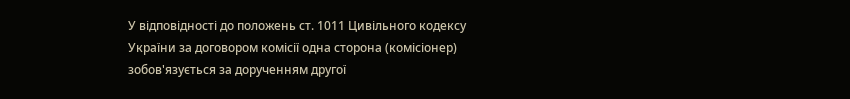У відповідності до положень ст. 1011 Цивільного кодексу України за договором комісії одна сторона (комісіонер) зобов'язується за дорученням другої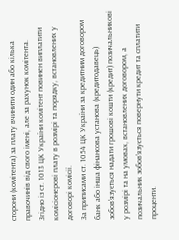сторони (комітента) за плату вчинити один або кілька правочинів від свого імені, але за рахунок комітента.
Згідно із ст. 1013 ЦК України комітент повинен виплатити комісіонерові плату в розмірі та порядку, встановлених у договорі комісії.
За приписами ст. 1054 ЦК України за кредитним договором банк або інша фінансова установа (кредитодавець) зобов'язується надати грошові кошти (кредит) позичальникові у розмірі та на умовах, встановлених договором, а позичальник зобов'язується повернути кредит та сплатити проценти.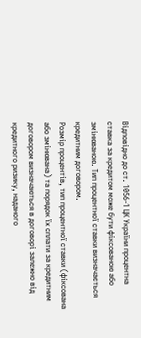Відповідно до ст. 1056-1 ЦК України процентна ставка за кредитом може бути фіксованою або змінюваною. Тип процентної ставки визначається кредитним договором.
Розмір процентів, тип процентної ставки (фіксована або змінювана) та порядок їх сплати за кредитним договором визначаються в договорі залежно від кредитного ризику, наданого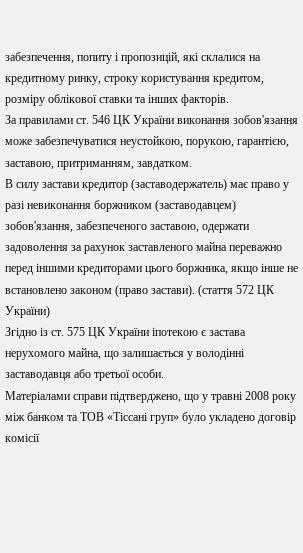забезпечення, попиту і пропозицій, які склалися на кредитному ринку, строку користування кредитом, розміру облікової ставки та інших факторів.
За правилами ст. 546 ЦК України виконання зобов'язання може забезпечуватися неустойкою, порукою, гарантією, заставою, притриманням, завдатком.
В силу застави кредитор (заставодержатель) має право у разі невиконання боржником (заставодавцем) зобов'язання, забезпеченого заставою, одержати задоволення за рахунок заставленого майна переважно перед іншими кредиторами цього боржника, якщо інше не встановлено законом (право застави). (стаття 572 ЦК України)
Згідно із ст. 575 ЦК України іпотекою є застава нерухомого майна, що залишається у володінні заставодавця або третьої особи.
Матеріалами справи підтверджено, що у травні 2008 року між банком та ТОВ «Тіссані груп» було укладено договір комісії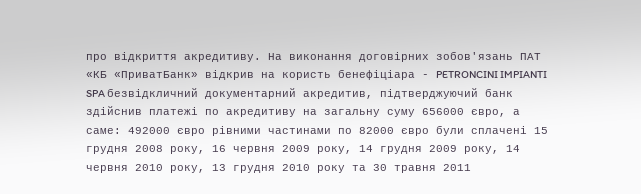про відкриття акредитиву. На виконання договірних зобов'язань ПАТ «КБ «ПриватБанк» відкрив на користь бенефіціара - PETRONCINI IMPIANTI SPA безвідкличний документарний акредитив, підтверджуючий банк здійснив платежі по акредитиву на загальну суму 656000 євро, а саме: 492000 євро рівними частинами по 82000 євро були сплачені 15 грудня 2008 року, 16 червня 2009 року, 14 грудня 2009 року, 14 червня 2010 року, 13 грудня 2010 року та 30 травня 2011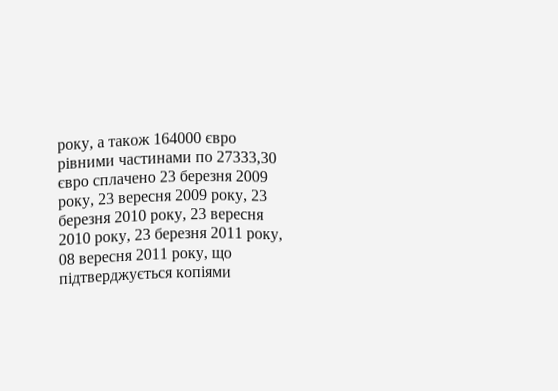року, а також 164000 євро рівними частинами по 27333,30 євро сплачено 23 березня 2009 року, 23 вересня 2009 року, 23 березня 2010 року, 23 вересня 2010 року, 23 березня 2011 року, 08 вересня 2011 року, що підтверджується копіями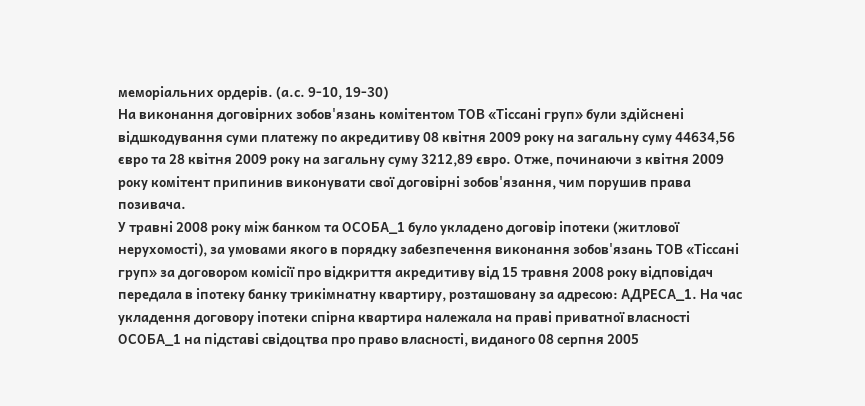меморіальних ордерів. (а.с. 9-10, 19-30)
На виконання договірних зобов'язань комітентом ТОВ «Тіссані груп» були здійснені відшкодування суми платежу по акредитиву 08 квітня 2009 року на загальну суму 44634,56 євро та 28 квітня 2009 року на загальну суму 3212,89 євро. Отже, починаючи з квітня 2009 року комітент припинив виконувати свої договірні зобов'язання, чим порушив права позивача.
У травні 2008 року між банком та ОСОБА_1 було укладено договір іпотеки (житлової нерухомості), за умовами якого в порядку забезпечення виконання зобов'язань ТОВ «Тіссані груп» за договором комісії про відкриття акредитиву від 15 травня 2008 року відповідач передала в іпотеку банку трикімнатну квартиру, розташовану за адресою: АДРЕСА_1. На час укладення договору іпотеки спірна квартира належала на праві приватної власності ОСОБА_1 на підставі свідоцтва про право власності, виданого 08 серпня 2005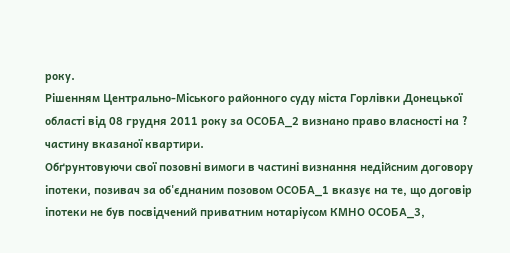року.
Рішенням Центрально-Міського районного суду міста Горлівки Донецької області від 08 грудня 2011 року за ОСОБА_2 визнано право власності на ? частину вказаної квартири.
Обґрунтовуючи свої позовні вимоги в частині визнання недійсним договору іпотеки, позивач за об'єднаним позовом ОСОБА_1 вказує на те, що договір іпотеки не був посвідчений приватним нотаріусом КМНО ОСОБА_3,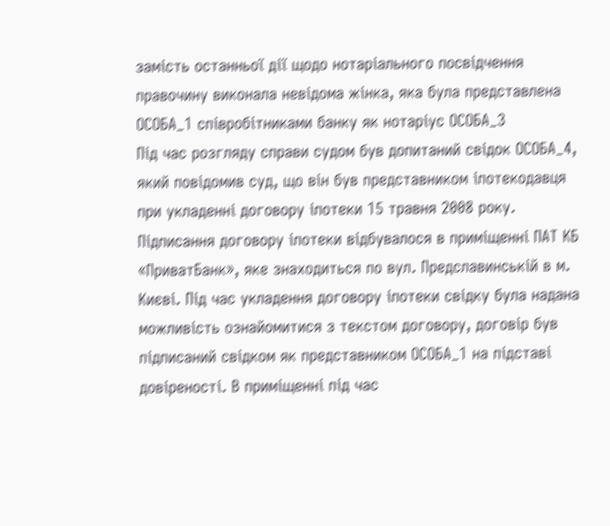замість останньої дії щодо нотаріального посвідчення правочину виконала невідома жінка, яка була представлена ОСОБА_1 співробітниками банку як нотаріус ОСОБА_3
Під час розгляду справи судом був допитаний свідок ОСОБА_4, який повідомив суд, що він був представником іпотекодавця при укладенні договору іпотеки 15 травня 2008 року. Підписання договору іпотеки відбувалося в приміщенні ПАТ КБ «ПриватБанк», яке знаходиться по вул. Предславинській в м. Києві. Під час укладення договору іпотеки свідку була надана можливість ознайомитися з текстом договору, договір був підписаний свідком як представником ОСОБА_1 на підставі довіреності. В приміщенні під час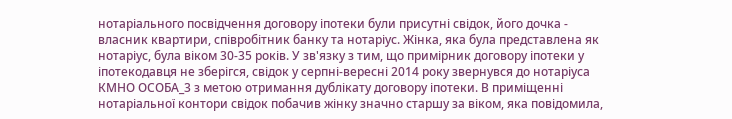нотаріального посвідчення договору іпотеки були присутні свідок, його дочка - власник квартири, співробітник банку та нотаріус. Жінка, яка була представлена як нотаріус, була віком 30-35 років. У зв'язку з тим, що примірник договору іпотеки у іпотекодавця не зберігся, свідок у серпні-вересні 2014 року звернувся до нотаріуса КМНО ОСОБА_3 з метою отримання дублікату договору іпотеки. В приміщенні нотаріальної контори свідок побачив жінку значно старшу за віком, яка повідомила,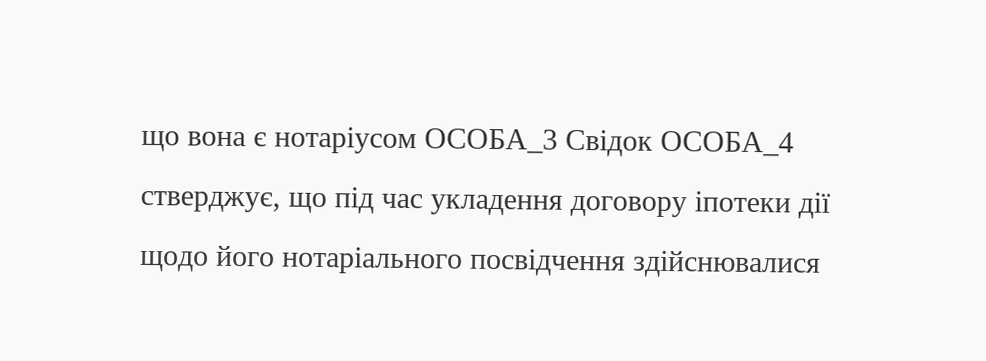що вона є нотаріусом ОСОБА_3 Свідок ОСОБА_4 стверджує, що під час укладення договору іпотеки дії щодо його нотаріального посвідчення здійснювалися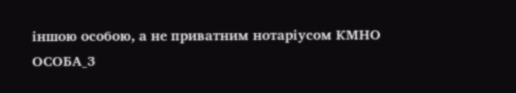іншою особою, а не приватним нотаріусом КМНО ОСОБА_3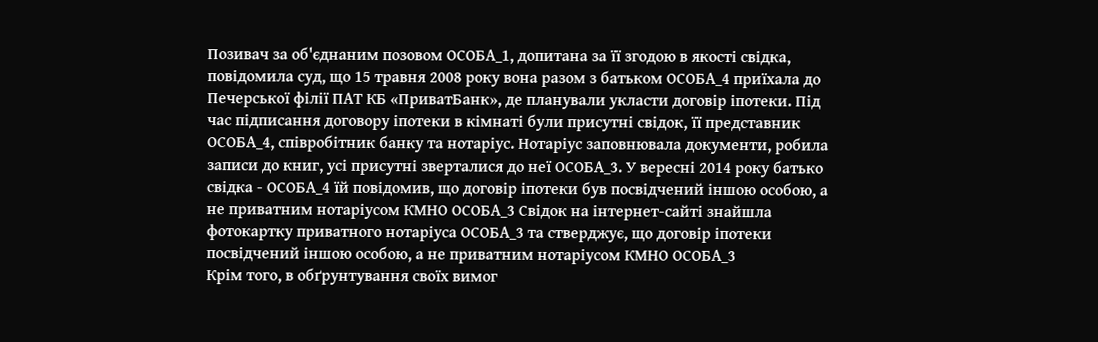Позивач за об'єднаним позовом ОСОБА_1, допитана за її згодою в якості свідка, повідомила суд, що 15 травня 2008 року вона разом з батьком ОСОБА_4 приїхала до Печерської філії ПАТ КБ «ПриватБанк», де планували укласти договір іпотеки. Під час підписання договору іпотеки в кімнаті були присутні свідок, її представник ОСОБА_4, співробітник банку та нотаріус. Нотаріус заповнювала документи, робила записи до книг, усі присутні зверталися до неї ОСОБА_3. У вересні 2014 року батько свідка - ОСОБА_4 їй повідомив, що договір іпотеки був посвідчений іншою особою, а не приватним нотаріусом КМНО ОСОБА_3 Свідок на інтернет-сайті знайшла фотокартку приватного нотаріуса ОСОБА_3 та стверджує, що договір іпотеки посвідчений іншою особою, а не приватним нотаріусом КМНО ОСОБА_3
Крім того, в обґрунтування своїх вимог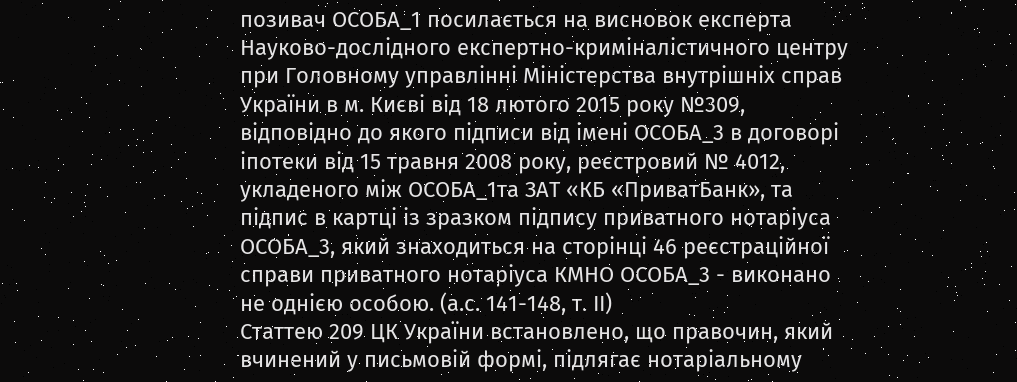позивач ОСОБА_1 посилається на висновок експерта Науково-дослідного експертно-криміналістичного центру при Головному управлінні Міністерства внутрішніх справ України в м. Києві від 18 лютого 2015 року №309, відповідно до якого підписи від імені ОСОБА_3 в договорі іпотеки від 15 травня 2008 року, реєстровий № 4012, укладеного між ОСОБА_1та ЗАТ «КБ «ПриватБанк», та підпис в картці із зразком підпису приватного нотаріуса ОСОБА_3, який знаходиться на сторінці 46 реєстраційної справи приватного нотаріуса КМНО ОСОБА_3 - виконано не однією особою. (а.с. 141-148, т. ІІ)
Статтею 209 ЦК України встановлено, що правочин, який вчинений у письмовій формі, підлягає нотаріальному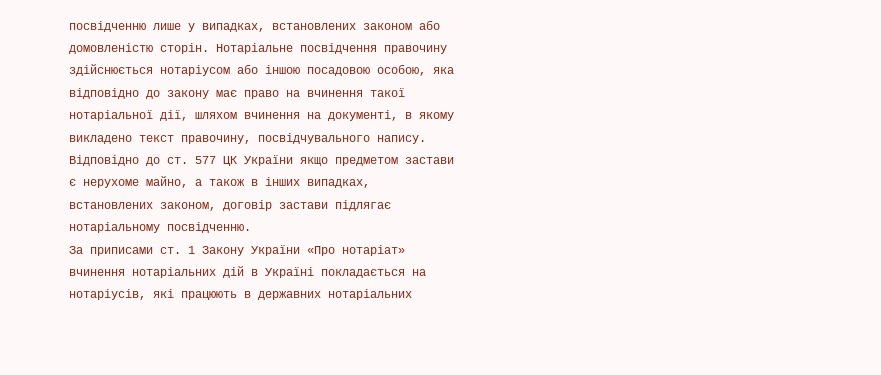посвідченню лише у випадках, встановлених законом або домовленістю сторін. Нотаріальне посвідчення правочину здійснюється нотаріусом або іншою посадовою особою, яка відповідно до закону має право на вчинення такої нотаріальної дії, шляхом вчинення на документі, в якому викладено текст правочину, посвідчувального напису.
Відповідно до ст. 577 ЦК України якщо предметом застави є нерухоме майно, а також в інших випадках, встановлених законом, договір застави підлягає нотаріальному посвідченню.
За приписами ст. 1 Закону України «Про нотаріат» вчинення нотаріальних дій в Україні покладається на нотаріусів, які працюють в державних нотаріальних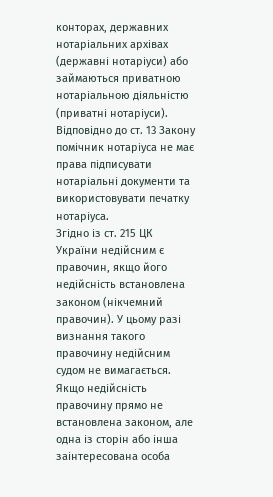конторах, державних нотаріальних архівах (державні нотаріуси) або займаються приватною нотаріальною діяльністю (приватні нотаріуси).
Відповідно до ст. 13 Закону помічник нотаріуса не має права підписувати нотаріальні документи та використовувати печатку нотаріуса.
Згідно із ст. 215 ЦК України недійсним є правочин, якщо його недійсність встановлена законом (нікчемний правочин). У цьому разі визнання такого правочину недійсним судом не вимагається.
Якщо недійсність правочину прямо не встановлена законом, але одна із сторін або інша заінтересована особа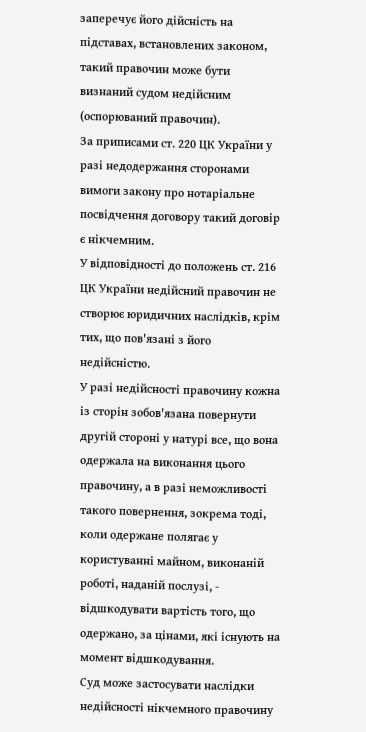заперечує його дійсність на підставах, встановлених законом, такий правочин може бути визнаний судом недійсним (оспорюваний правочин).
За приписами ст. 220 ЦК України у разі недодержання сторонами вимоги закону про нотаріальне посвідчення договору такий договір є нікчемним.
У відповідності до положень ст. 216 ЦК України недійсний правочин не створює юридичних наслідків, крім тих, що пов'язані з його недійсністю.
У разі недійсності правочину кожна із сторін зобов'язана повернути другій стороні у натурі все, що вона одержала на виконання цього правочину, а в разі неможливості такого повернення, зокрема тоді, коли одержане полягає у користуванні майном, виконаній роботі, наданій послузі, - відшкодувати вартість того, що одержано, за цінами, які існують на момент відшкодування.
Суд може застосувати наслідки недійсності нікчемного правочину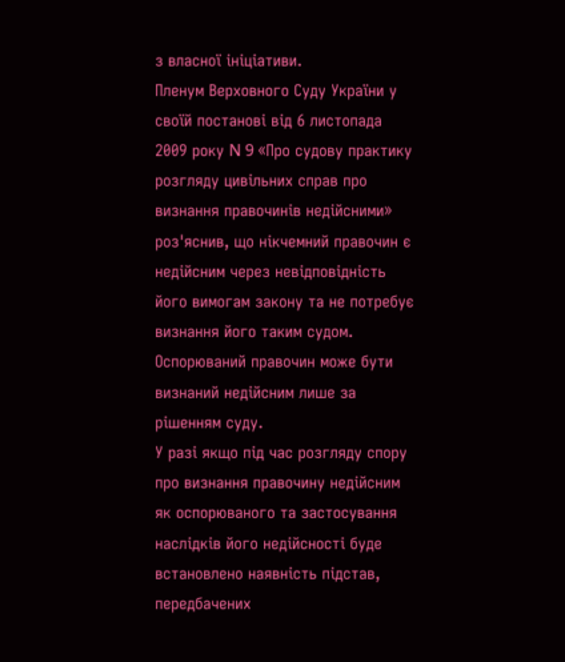з власної ініціативи.
Пленум Верховного Суду України у своїй постанові від 6 листопада 2009 року N 9 «Про судову практику розгляду цивільних справ про визнання правочинів недійсними» роз'яснив, що нікчемний правочин є недійсним через невідповідність його вимогам закону та не потребує визнання його таким судом. Оспорюваний правочин може бути визнаний недійсним лише за рішенням суду.
У разі якщо під час розгляду спору про визнання правочину недійсним як оспорюваного та застосування наслідків його недійсності буде встановлено наявність підстав, передбачених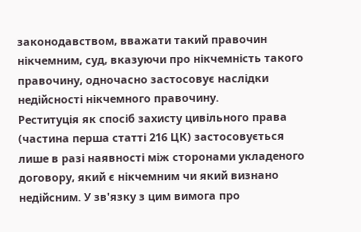законодавством, вважати такий правочин нікчемним, суд, вказуючи про нікчемність такого правочину, одночасно застосовує наслідки недійсності нікчемного правочину.
Реституція як спосіб захисту цивільного права (частина перша статті 216 ЦК) застосовується лише в разі наявності між сторонами укладеного договору, який є нікчемним чи який визнано недійсним. У зв'язку з цим вимога про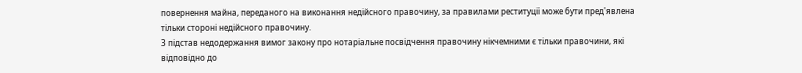повернення майна, переданого на виконання недійсного правочину, за правилами реституції може бути пред'явлена тільки стороні недійсного правочину.
З підстав недодержання вимог закону про нотаріальне посвідчення правочину нікчемними є тільки правочини, які відповідно до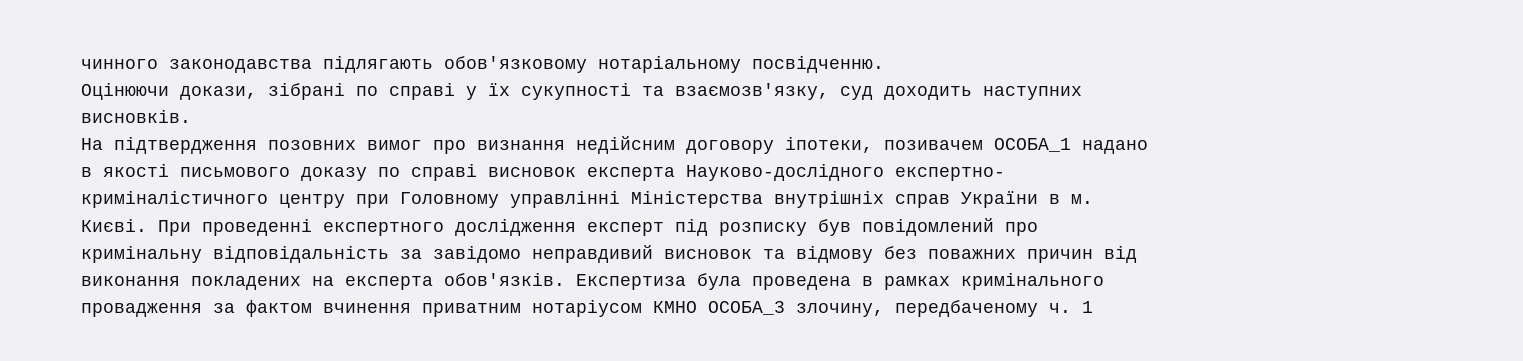чинного законодавства підлягають обов'язковому нотаріальному посвідченню.
Оцінюючи докази, зібрані по справі у їх сукупності та взаємозв'язку, суд доходить наступних висновків.
На підтвердження позовних вимог про визнання недійсним договору іпотеки, позивачем ОСОБА_1 надано в якості письмового доказу по справі висновок експерта Науково-дослідного експертно-криміналістичного центру при Головному управлінні Міністерства внутрішніх справ України в м. Києві. При проведенні експертного дослідження експерт під розписку був повідомлений про кримінальну відповідальність за завідомо неправдивий висновок та відмову без поважних причин від виконання покладених на експерта обов'язків. Експертиза була проведена в рамках кримінального провадження за фактом вчинення приватним нотаріусом КМНО ОСОБА_3 злочину, передбаченому ч. 1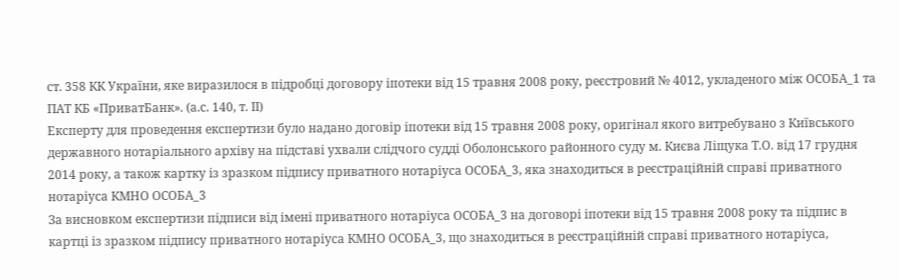ст. 358 КК України, яке виразилося в підробці договору іпотеки від 15 травня 2008 року, реєстровий № 4012, укладеного між ОСОБА_1 та ПАТ КБ «ПриватБанк». (а.с. 140, т. ІІ)
Експерту для проведення експертизи було надано договір іпотеки від 15 травня 2008 року, оригінал якого витребувано з Київського державного нотаріального архіву на підставі ухвали слідчого судді Оболонського районного суду м. Києва Ліщука Т.О. від 17 грудня 2014 року, а також картку із зразком підпису приватного нотаріуса ОСОБА_3, яка знаходиться в реєстраційній справі приватного нотаріуса КМНО ОСОБА_3
За висновком експертизи підписи від імені приватного нотаріуса ОСОБА_3 на договорі іпотеки від 15 травня 2008 року та підпис в картці із зразком підпису приватного нотаріуса КМНО ОСОБА_3, що знаходиться в реєстраційній справі приватного нотаріуса,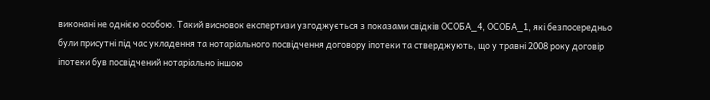виконані не однією особою. Такий висновок експертизи узгоджується з показами свідків ОСОБА_4, ОСОБА_1, які безпосередньо були присутні під час укладення та нотаріального посвідчення договору іпотеки та стверджують, що у травні 2008 року договір іпотеки був посвідчений нотаріально іншою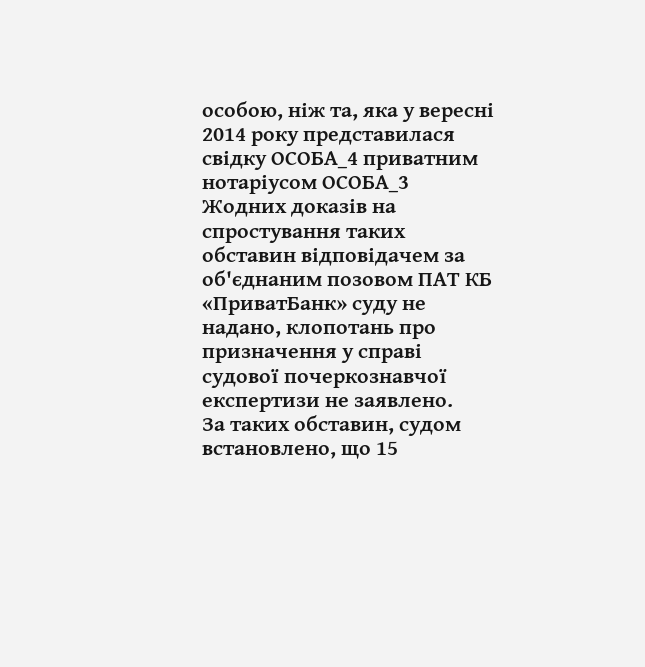особою, ніж та, яка у вересні 2014 року представилася свідку ОСОБА_4 приватним нотаріусом ОСОБА_3
Жодних доказів на спростування таких обставин відповідачем за об'єднаним позовом ПАТ КБ «ПриватБанк» суду не надано, клопотань про призначення у справі судової почеркознавчої експертизи не заявлено.
За таких обставин, судом встановлено, що 15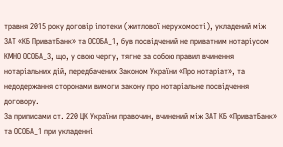травня 2015 року договір іпотеки (житлової нерухомості), укладений між ЗАТ «КБ ПриватБанк» та ОСОБА_1, був посвідчений не приватним нотаріусом КМНО ОСОБА_3, що, у свою чергу, тягне за собою правил вчинення нотаріальних дій, передбачених Законом України «Про нотаріат», та недодержання сторонами вимоги закону про нотаріальне посвідчення договору.
За приписами ст. 220 ЦК України правочин, вчинений між ЗАТ КБ «ПриватБанк» та ОСОБА_1 при укладенні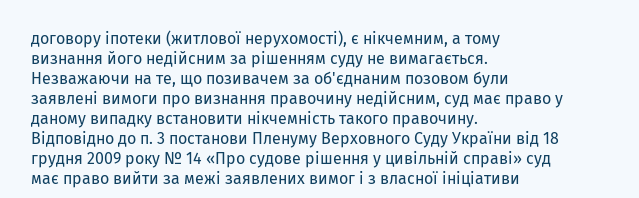договору іпотеки (житлової нерухомості), є нікчемним, а тому визнання його недійсним за рішенням суду не вимагається.
Незважаючи на те, що позивачем за об'єднаним позовом були заявлені вимоги про визнання правочину недійсним, суд має право у даному випадку встановити нікчемність такого правочину.
Відповідно до п. 3 постанови Пленуму Верховного Суду України від 18 грудня 2009 року № 14 «Про судове рішення у цивільній справі» суд має право вийти за межі заявлених вимог і з власної ініціативи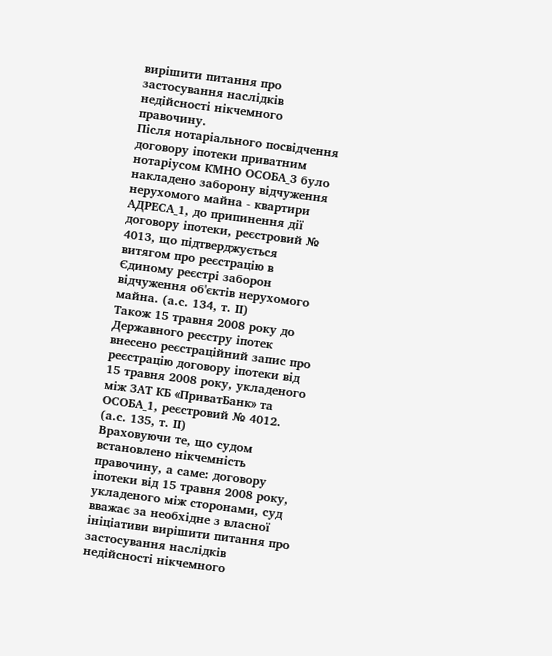вирішити питання про застосування наслідків недійсності нікчемного правочину.
Після нотаріального посвідчення договору іпотеки приватним нотаріусом КМНО ОСОБА_3 було накладено заборону відчуження нерухомого майна - квартири АДРЕСА_1, до припинення дії договору іпотеки, реєстровий № 4013, що підтверджується витягом про реєстрацію в Єдиному реєстрі заборон відчуження об'єктів нерухомого майна. (а.с. 134, т. ІІ)
Також 15 травня 2008 року до Державного реєстру іпотек внесено реєстраційний запис про реєстрацію договору іпотеки від 15 травня 2008 року, укладеного між ЗАТ КБ «ПриватБанк» та ОСОБА_1, реєстровий № 4012. (а.с. 135, т. ІІ)
Враховуючи те, що судом встановлено нікчемність правочину, а саме: договору іпотеки від 15 травня 2008 року, укладеного між сторонами, суд вважає за необхідне з власної ініціативи вирішити питання про застосування наслідків недійсності нікчемного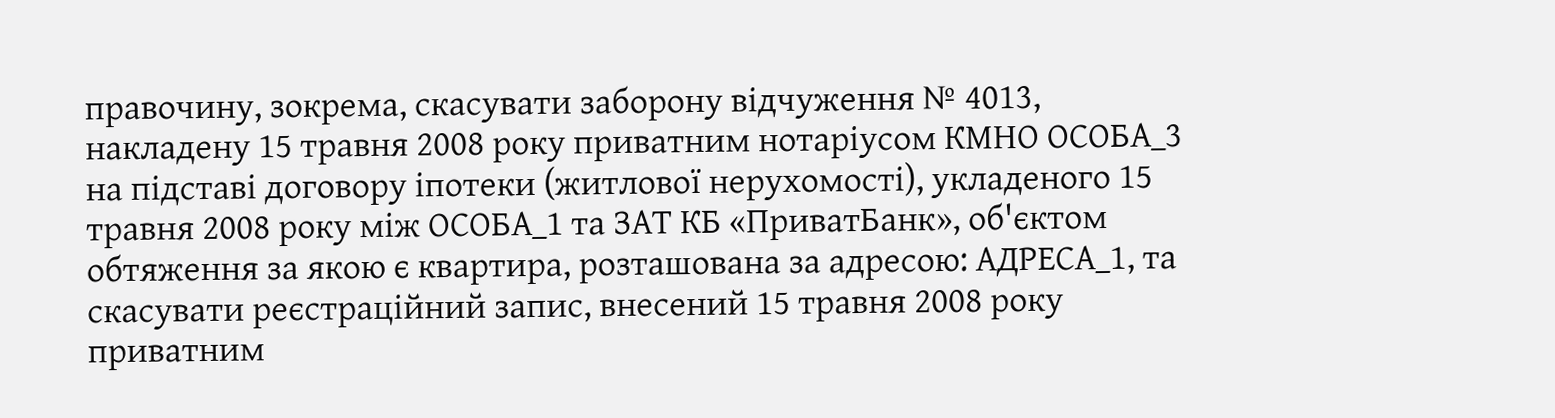правочину, зокрема, скасувати заборону відчуження № 4013, накладену 15 травня 2008 року приватним нотаріусом КМНО ОСОБА_3 на підставі договору іпотеки (житлової нерухомості), укладеного 15 травня 2008 року між ОСОБА_1 та ЗАТ КБ «ПриватБанк», об'єктом обтяження за якою є квартира, розташована за адресою: АДРЕСА_1, та скасувати реєстраційний запис, внесений 15 травня 2008 року приватним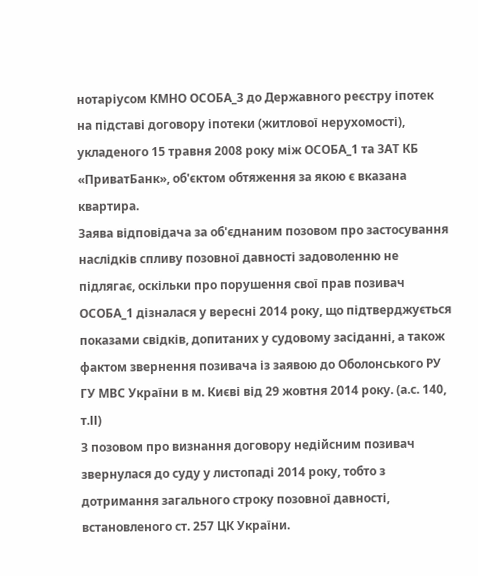нотаріусом КМНО ОСОБА_3 до Державного реєстру іпотек на підставі договору іпотеки (житлової нерухомості), укладеного 15 травня 2008 року між ОСОБА_1 та ЗАТ КБ «ПриватБанк», об'єктом обтяження за якою є вказана квартира.
Заява відповідача за об'єднаним позовом про застосування наслідків спливу позовної давності задоволенню не підлягає, оскільки про порушення свої прав позивач ОСОБА_1 дізналася у вересні 2014 року, що підтверджується показами свідків, допитаних у судовому засіданні, а також фактом звернення позивача із заявою до Оболонського РУ ГУ МВС України в м. Києві від 29 жовтня 2014 року. (а.с. 140, т.ІІ)
З позовом про визнання договору недійсним позивач звернулася до суду у листопаді 2014 року, тобто з дотримання загального строку позовної давності, встановленого ст. 257 ЦК України.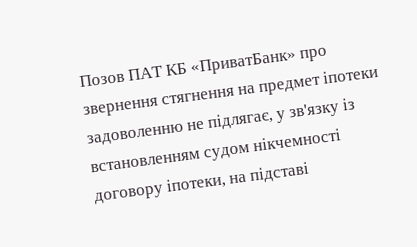Позов ПАТ КБ «ПриватБанк» про звернення стягнення на предмет іпотеки задоволенню не підлягає, у зв'язку із встановленням судом нікчемності договору іпотеки, на підставі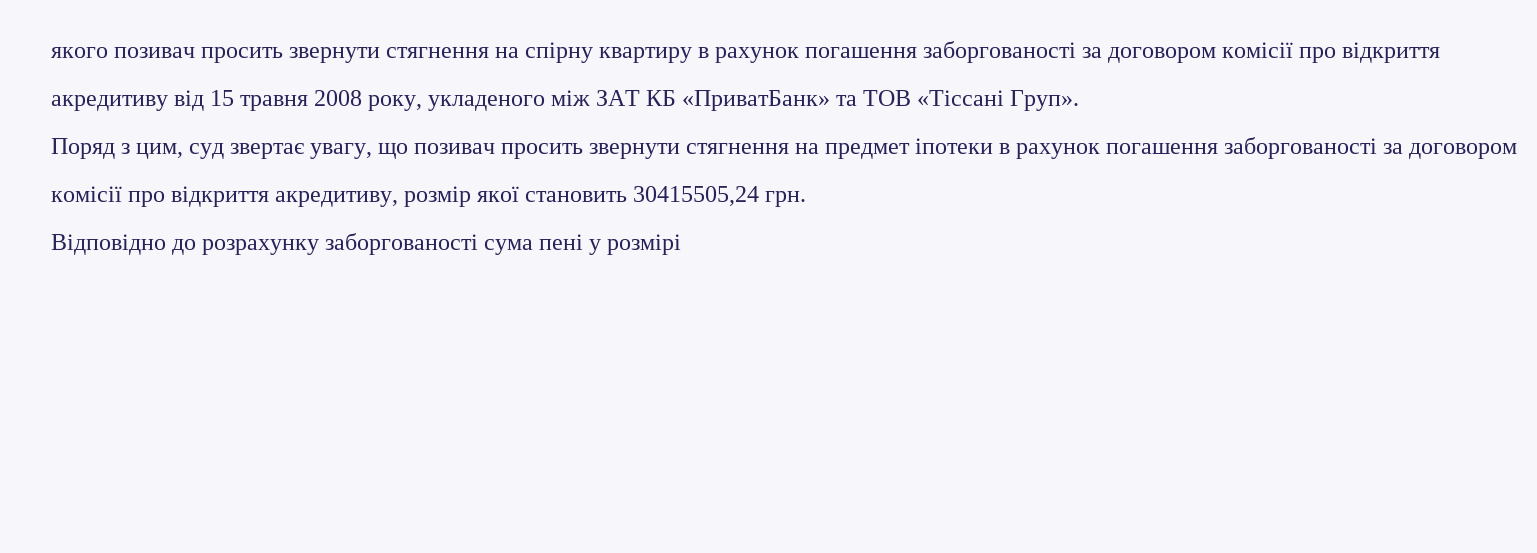якого позивач просить звернути стягнення на спірну квартиру в рахунок погашення заборгованості за договором комісії про відкриття акредитиву від 15 травня 2008 року, укладеного між ЗАТ КБ «ПриватБанк» та ТОВ «Тіссані Груп».
Поряд з цим, суд звертає увагу, що позивач просить звернути стягнення на предмет іпотеки в рахунок погашення заборгованості за договором комісії про відкриття акредитиву, розмір якої становить 30415505,24 грн.
Відповідно до розрахунку заборгованості сума пені у розмірі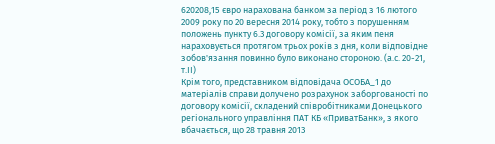620208,15 євро нарахована банком за період з 16 лютого 2009 року по 20 вересня 2014 року, тобто з порушенням положень пункту 6.3 договору комісії, за яким пеня нараховується протягом трьох років з дня, коли відповідне зобов'язання повинно було виконано стороною. (а.с. 20-21, т.ІІ)
Крім того, представником відповідача ОСОБА_1 до матеріалів справи долучено розрахунок заборгованості по договору комісії, складений співробітниками Донецького регіонального управління ПАТ КБ «ПриватБанк», з якого вбачається, що 28 травня 2013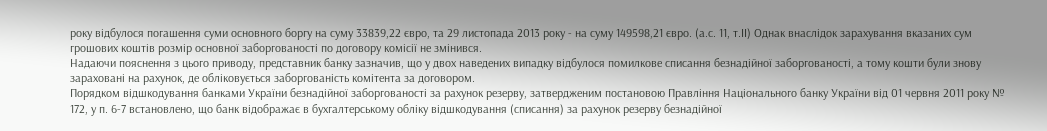року відбулося погашення суми основного боргу на суму 33839,22 євро, та 29 листопада 2013 року - на суму 149598,21 євро. (а.с. 11, т.ІІ) Однак внаслідок зарахування вказаних сум грошових коштів розмір основної заборгованості по договору комісії не змінився.
Надаючи пояснення з цього приводу, представник банку зазначив, що у двох наведених випадку відбулося помилкове списання безнадійної заборгованості, а тому кошти були знову зараховані на рахунок, де обліковується заборгованість комітента за договором.
Порядком відшкодування банками України безнадійної заборгованості за рахунок резерву, затвердженим постановою Правління Національного банку України від 01 червня 2011 року № 172, у п. 6-7 встановлено, що банк відображає в бухгалтерському обліку відшкодування (списання) за рахунок резерву безнадійної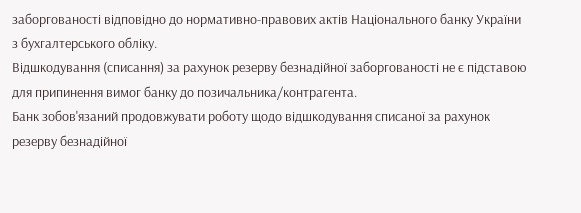заборгованості відповідно до нормативно-правових актів Національного банку України з бухгалтерського обліку.
Відшкодування (списання) за рахунок резерву безнадійної заборгованості не є підставою для припинення вимог банку до позичальника/контрагента.
Банк зобов'язаний продовжувати роботу щодо відшкодування списаної за рахунок резерву безнадійної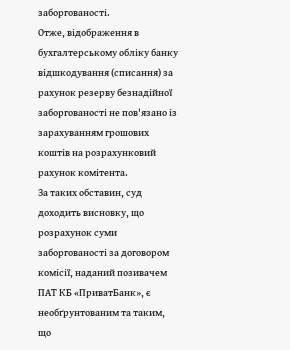заборгованості.
Отже, відображення в бухгалтерському обліку банку відшкодування (списання) за рахунок резерву безнадійної заборгованості не пов'язано із зарахуванням грошових коштів на розрахунковий рахунок комітента.
За таких обставин, суд доходить висновку, що розрахунок суми заборгованості за договором комісії, наданий позивачем ПАТ КБ «ПриватБанк», є необґрунтованим та таким, що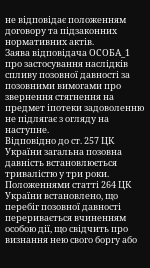не відповідає положенням договору та підзаконних нормативних актів.
Заява відповідача ОСОБА_1 про застосування наслідків спливу позовної давності за позовними вимогами про звернення стягнення на предмет іпотеки задоволенню не підлягає з огляду на наступне.
Відповідно до ст. 257 ЦК України загальна позовна давність встановлюється тривалістю у три роки.
Положеннями статті 264 ЦК України встановлено, що перебіг позовної давності переривається вчиненням особою дії, що свідчить про визнання нею свого боргу або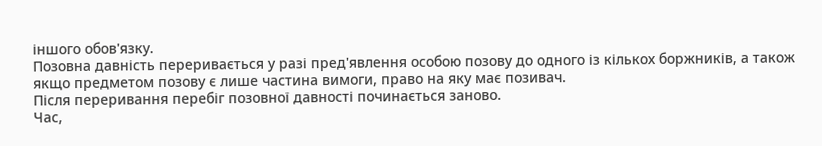іншого обов'язку.
Позовна давність переривається у разі пред'явлення особою позову до одного із кількох боржників, а також якщо предметом позову є лише частина вимоги, право на яку має позивач.
Після переривання перебіг позовної давності починається заново.
Час,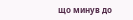що минув до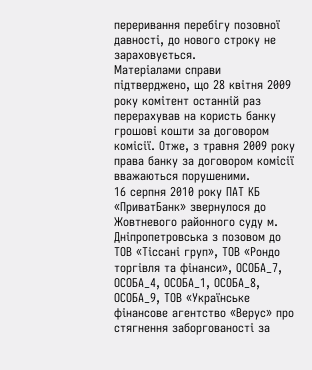переривання перебігу позовної давності, до нового строку не зараховується.
Матеріалами справи підтверджено, що 28 квітня 2009 року комітент останній раз перерахував на користь банку грошові кошти за договором комісії. Отже, з травня 2009 року права банку за договором комісії вважаються порушеними.
16 серпня 2010 року ПАТ КБ «ПриватБанк» звернулося до Жовтневого районного суду м. Дніпропетровська з позовом до ТОВ «Тіссані груп», ТОВ «Рондо торгівля та фінанси», ОСОБА_7, ОСОБА_4, ОСОБА_1, ОСОБА_8, ОСОБА_9, ТОВ «Українське фінансове агентство «Верус» про стягнення заборгованості за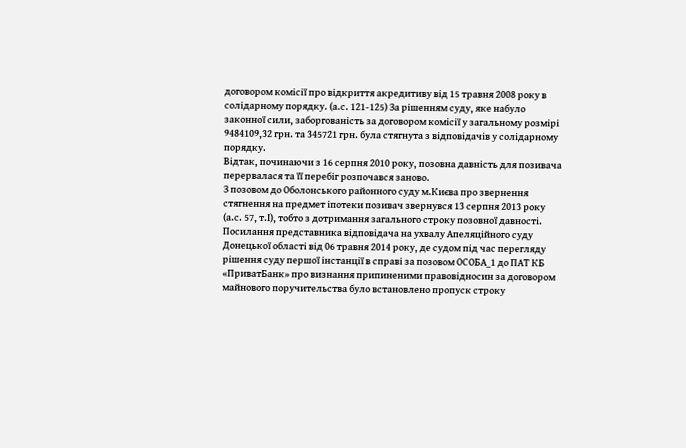договором комісії про відкриття акредитиву від 15 травня 2008 року в солідарному порядку. (а.с. 121-125) За рішенням суду, яке набуло законної сили, заборгованість за договором комісії у загальному розмірі 9484109,32 грн. та 345721 грн. була стягнута з відповідачів у солідарному порядку.
Відтак, починаючи з 16 серпня 2010 року, позовна давність для позивача перервалася та її перебіг розпочався заново.
З позовом до Оболонського районного суду м.Києва про звернення стягнення на предмет іпотеки позивач звернувся 13 серпня 2013 року (а.с. 57, т.І), тобто з дотримання загального строку позовної давності.
Посилання представника відповідача на ухвалу Апеляційного суду Донецької області від 06 травня 2014 року, де судом під час перегляду рішення суду першої інстанції в справі за позовом ОСОБА_1 до ПАТ КБ «ПриватБанк» про визнання припиненими правовідносин за договором майнового поручительства було встановлено пропуск строку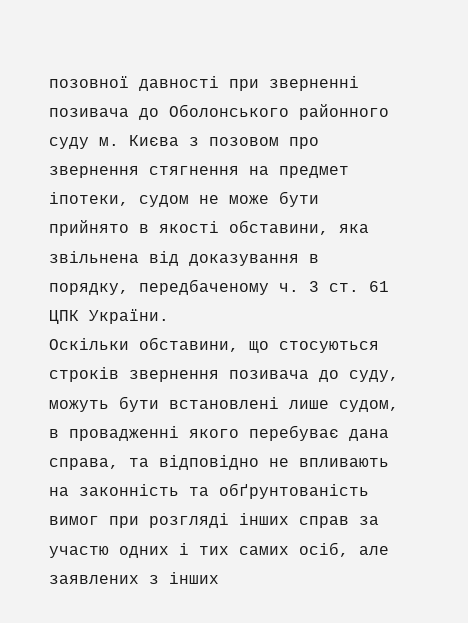позовної давності при зверненні позивача до Оболонського районного суду м. Києва з позовом про звернення стягнення на предмет іпотеки, судом не може бути прийнято в якості обставини, яка звільнена від доказування в порядку, передбаченому ч. 3 ст. 61 ЦПК України.
Оскільки обставини, що стосуються строків звернення позивача до суду, можуть бути встановлені лише судом, в провадженні якого перебуває дана справа, та відповідно не впливають на законність та обґрунтованість вимог при розгляді інших справ за участю одних і тих самих осіб, але заявлених з інших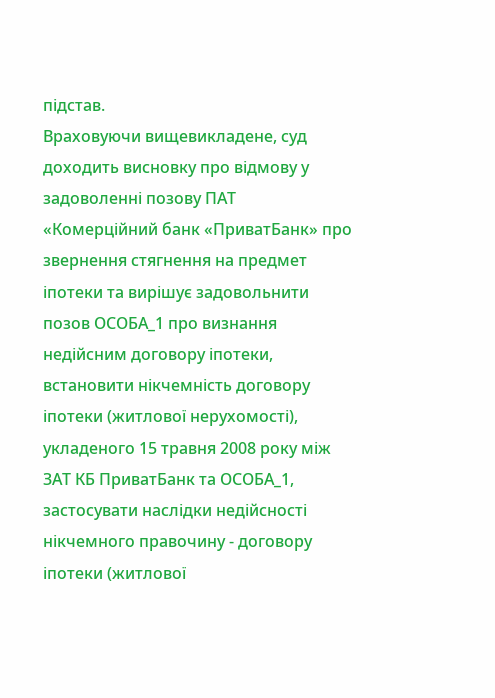підстав.
Враховуючи вищевикладене, суд доходить висновку про відмову у задоволенні позову ПАТ «Комерційний банк «ПриватБанк» про звернення стягнення на предмет іпотеки та вирішує задовольнити позов ОСОБА_1 про визнання недійсним договору іпотеки, встановити нікчемність договору іпотеки (житлової нерухомості), укладеного 15 травня 2008 року між ЗАТ КБ ПриватБанк та ОСОБА_1, застосувати наслідки недійсності нікчемного правочину - договору іпотеки (житлової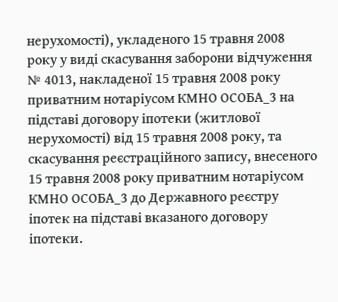нерухомості), укладеного 15 травня 2008 року у виді скасування заборони відчуження № 4013, накладеної 15 травня 2008 року приватним нотаріусом КМНО ОСОБА_3 на підставі договору іпотеки (житлової нерухомості) від 15 травня 2008 року, та скасування реєстраційного запису, внесеного 15 травня 2008 року приватним нотаріусом КМНО ОСОБА_3 до Державного реєстру іпотек на підставі вказаного договору іпотеки.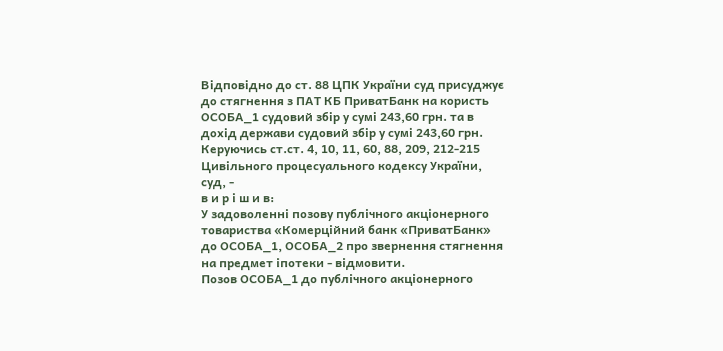Відповідно до ст. 88 ЦПК України суд присуджує до стягнення з ПАТ КБ ПриватБанк на користь ОСОБА_1 судовий збір у сумі 243,60 грн. та в дохід держави судовий збір у сумі 243,60 грн.
Керуючись ст.ст. 4, 10, 11, 60, 88, 209, 212-215 Цивільного процесуального кодексу України, суд, -
в и р і ш и в:
У задоволенні позову публічного акціонерного товариства «Комерційний банк «ПриватБанк» до ОСОБА_1, ОСОБА_2 про звернення стягнення на предмет іпотеки - відмовити.
Позов ОСОБА_1 до публічного акціонерного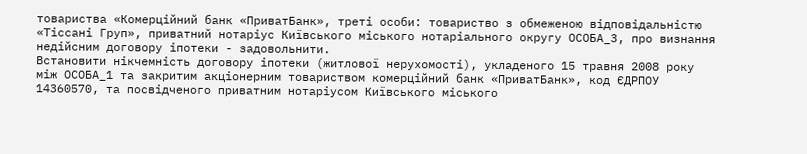товариства «Комерційний банк «ПриватБанк», треті особи: товариство з обмеженою відповідальністю «Тіссані Груп», приватний нотаріус Київського міського нотаріального округу ОСОБА_3, про визнання недійсним договору іпотеки - задовольнити.
Встановити нікчемність договору іпотеки (житлової нерухомості), укладеного 15 травня 2008 року між ОСОБА_1 та закритим акціонерним товариством комерційний банк «ПриватБанк», код ЄДРПОУ 14360570, та посвідченого приватним нотаріусом Київського міського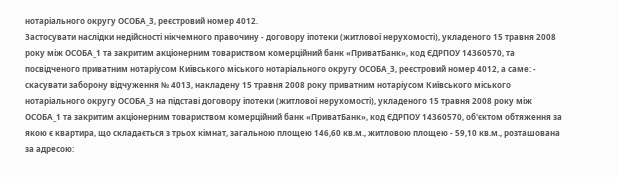нотаріального округу ОСОБА_3, реєстровий номер 4012.
Застосувати наслідки недійсності нікчемного правочину - договору іпотеки (житлової нерухомості), укладеного 15 травня 2008 року між ОСОБА_1 та закритим акціонерним товариством комерційний банк «ПриватБанк», код ЄДРПОУ 14360570, та посвідченого приватним нотаріусом Київського міського нотаріального округу ОСОБА_3, реєстровий номер 4012, а саме: - скасувати заборону відчуження № 4013, накладену 15 травня 2008 року приватним нотаріусом Київського міського нотаріального округу ОСОБА_3 на підставі договору іпотеки (житлової нерухомості), укладеного 15 травня 2008 року між ОСОБА_1 та закритим акціонерним товариством комерційний банк «ПриватБанк», код ЄДРПОУ 14360570, об'єктом обтяження за якою є квартира, що складається з трьох кімнат, загальною площею 146,60 кв.м., житловою площею - 59,10 кв.м., розташована за адресою: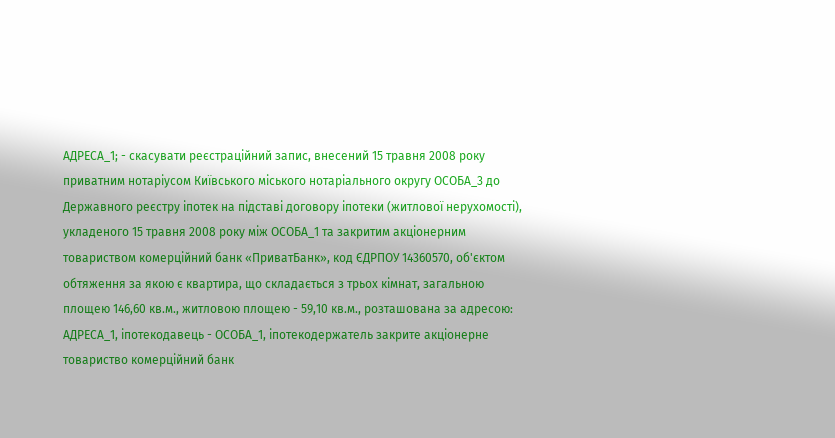АДРЕСА_1; - скасувати реєстраційний запис, внесений 15 травня 2008 року приватним нотаріусом Київського міського нотаріального округу ОСОБА_3 до Державного реєстру іпотек на підставі договору іпотеки (житлової нерухомості), укладеного 15 травня 2008 року між ОСОБА_1 та закритим акціонерним товариством комерційний банк «ПриватБанк», код ЄДРПОУ 14360570, об'єктом обтяження за якою є квартира, що складається з трьох кімнат, загальною площею 146,60 кв.м., житловою площею - 59,10 кв.м., розташована за адресою: АДРЕСА_1, іпотекодавець - ОСОБА_1, іпотекодержатель закрите акціонерне товариство комерційний банк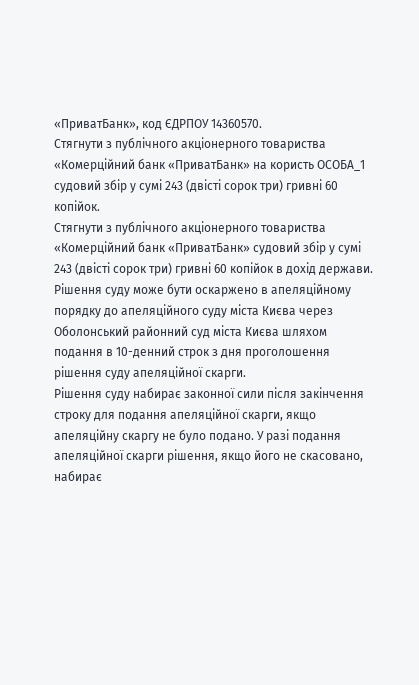«ПриватБанк», код ЄДРПОУ 14360570.
Стягнути з публічного акціонерного товариства «Комерційний банк «ПриватБанк» на користь ОСОБА_1 судовий збір у сумі 243 (двісті сорок три) гривні 60 копійок.
Стягнути з публічного акціонерного товариства «Комерційний банк «ПриватБанк» судовий збір у сумі 243 (двісті сорок три) гривні 60 копійок в дохід держави.
Рішення суду може бути оскаржено в апеляційному порядку до апеляційного суду міста Києва через Оболонський районний суд міста Києва шляхом подання в 10-денний строк з дня проголошення рішення суду апеляційної скарги.
Рішення суду набирає законної сили після закінчення строку для подання апеляційної скарги, якщо апеляційну скаргу не було подано. У разі подання апеляційної скарги рішення, якщо його не скасовано, набирає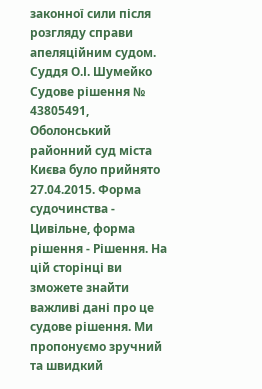законної сили після розгляду справи апеляційним судом.
Суддя О.І. Шумейко
Судове рішення № 43805491, Оболонський районний суд міста Києва було прийнято 27.04.2015. Форма судочинства - Цивільне, форма рішення - Рішення. На цій сторінці ви зможете знайти важливі дані про це судове рішення. Ми пропонуємо зручний та швидкий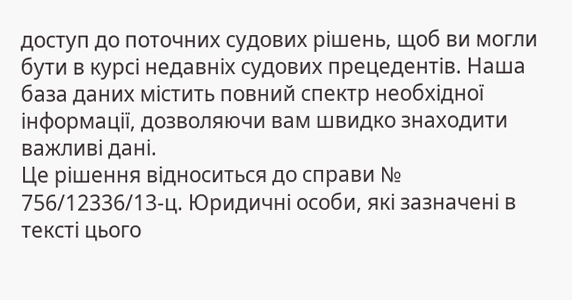доступ до поточних судових рішень, щоб ви могли бути в курсі недавніх судових прецедентів. Наша база даних містить повний спектр необхідної інформації, дозволяючи вам швидко знаходити важливі дані.
Це рішення відноситься до справи № 756/12336/13-ц. Юридичні особи, які зазначені в тексті цього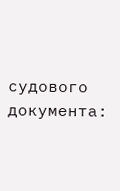судового документа: